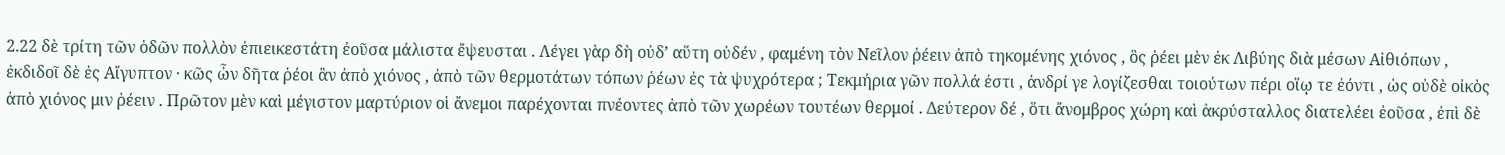2.22 δὲ τρίτη τῶν ὁδῶν πολλὸν ἐπιεικεστάτη ἐοῦσα μάλιστα ἔψευσται . Λέγει γὰρ δὴ οὐδ’ αὕτη οὐδέν , φαμένη τὸν Νεῖλον ῥέειν ἀπὸ τηκομένης χιόνος , ὃς ῥέει μὲν ἐκ Λιβύης διὰ μέσων Αἰθιόπων , ἐκδιδοῖ δὲ ἐς Αἴγυπτον · κῶς ὦν δῆτα ῥέοι ἂν ἀπὸ χιόνος , ἀπὸ τῶν θερμοτάτων τόπων ῥέων ἐς τὰ ψυχρότερα ; Τεκμήρια γῶν πολλά ἐστι , ἀνδρί γε λογίζεσθαι τοιούτων πέρι οἵῳ τε ἐόντι , ὡς οὐδὲ οἰκὸς ἀπὸ χιόνος μιν ῥέειν . Πρῶτον μὲν καὶ μέγιστον μαρτύριον οἱ ἄνεμοι παρέχονται πνέοντες ἀπὸ τῶν χωρέων τουτέων θερμοί . Δεύτερον δέ , ὅτι ἄνομβρος χώρη καὶ ἀκρύσταλλος διατελέει ἐοῦσα , ἐπὶ δὲ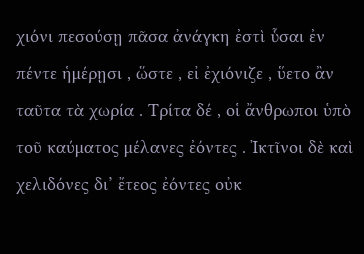χιόνι πεσούσῃ πᾶσα ἀνάγκη ἐστὶ ὗσαι ἐν πέντε ἡμέρῃσι , ὥστε , εἰ ἐχιόνιζε , ὕετο ἂν ταῦτα τὰ χωρία . Τρίτα δέ , οἱ ἄνθρωποι ὑπὸ τοῦ καύματος μέλανες ἐόντες . Ἰκτῖνοι δὲ καὶ χελιδόνες δι’ ἔτεος ἐόντες οὐκ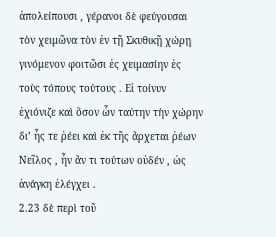ἀπολείπουσι , γέρανοι δὲ φεύγουσαι τὸν χειμῶνα τὸν ἐν τῇ Σκυθικῇ χώρῃ γινόμενον φοιτῶσι ἐς χειμασίην ἐς τοὺς τόπους τούτους . Εἰ τοίνυν ἐχιόνιζε καὶ ὅσον ὦν ταύτην τὴν χώρην δι’ ἧς τε ῥέει καὶ ἐκ τῆς ἄρχεται ῥέων Νεῖλος , ἦν ἄν τι τούτων οὐδέν , ὡς ἀνάγκη ἐλέγχει .
2.23 δὲ περὶ τοῦ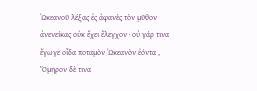Ὠκεανοῦ λέξας ἐς ἀφανὲς τὸν μῦθον ἀνενείκας οὐκ ἔχει ἔλεγχον · οὐ γάρ τινα ἔγωγε οἶδα ποταμὸν Ὠκεανὸν ἐόντα , Ὅμηρον δὲ τινα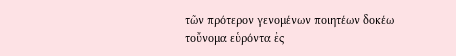τῶν πρότερον γενομένων ποιητέων δοκέω τοὔνομα εὑρόντα ἐς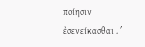ποίησιν ἐσενείκασθαι . ʹ